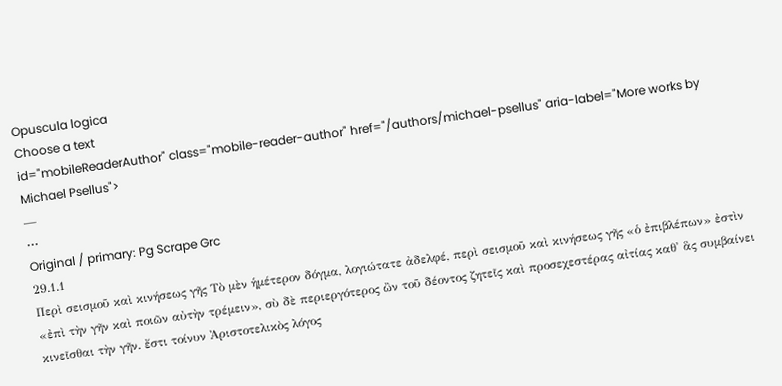Opuscula logica
Choose a text
id="mobileReaderAuthor" class="mobile-reader-author" href="/authors/michael-psellus" aria-label="More works by Michael Psellus">
—
⋯
Original / primary: Pg Scrape Grc
29.1.1
Περὶ σεισμοῦ καὶ κινήσεως γῆς Τὸ μὲν ἡμέτερον δόγμα, λογιώτατε ἀδελφέ, περὶ σεισμοῦ καὶ κινήσεως γῆς «ὁ ἐπιβλέπων» ἐστὶν «ἐπὶ τὴν γῆν καὶ ποιῶν αὐτὴν τρέμειν», σὺ δὲ περιεργότερος ὢν τοῦ δέοντος ζητεῖς καὶ προσεχεστέρας αἰτίας καθ' ἃς συμβαίνει κινεῖσθαι τὴν γῆν. ἔστι τοίνυν Ἀριστοτελικὸς λόγος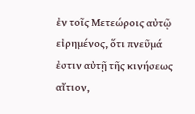ἐν τοῖς Μετεώροις αὐτῷ εἰρημένος, ὅτι πνεῦμά ἐστιν αὐτῇ τῆς κινήσεως αἴτιον,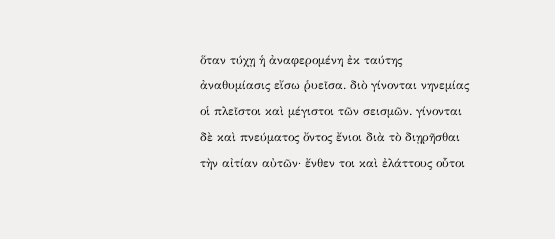ὅταν τύχῃ ἡ ἀναφερομένη ἐκ ταύτης ἀναθυμίασις εἴσω ῥυεῖσα. διὸ γίνονται νηνεμίας οἱ πλεῖστοι καὶ μέγιστοι τῶν σεισμῶν. γίνονται δὲ καὶ πνεύματος ὄντος ἔνιοι διὰ τὸ διῃρῆσθαι τὴν αἰτίαν αὐτῶν· ἔνθεν τοι καὶ ἐλάττους οὗτοι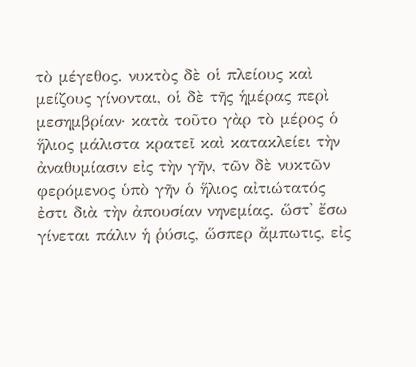τὸ μέγεθος. νυκτὸς δὲ οἱ πλείους καὶ μείζους γίνονται, οἱ δὲ τῆς ἡμέρας περὶ μεσημβρίαν· κατὰ τοῦτο γὰρ τὸ μέρος ὁ ἥλιος μάλιστα κρατεῖ καὶ κατακλείει τὴν ἀναθυμίασιν εἰς τὴν γῆν, τῶν δὲ νυκτῶν φερόμενος ὑπὸ γῆν ὁ ἥλιος αἰτιώτατός ἐστι διὰ τὴν ἀπουσίαν νηνεμίας. ὥστ' ἔσω γίνεται πάλιν ἡ ῥύσις, ὥσπερ ἄμπωτις, εἰς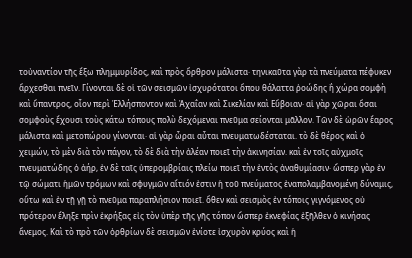τοὐναντίον τῆς ἔξω πλημμυρίδος, καὶ πρὸς ὄρθρον μάλιστα· τηνικαῦτα γὰρ τὰ πνεύματα πέφυκεν ἄρχεσθαι πνεῖν. Γίνονται δὲ οἱ τῶν σεισμῶν ἰσχυρότατοι ὅπου θάλαττα ῥοώδης ἢ χώρα σομφὴ καὶ ὕπαντρος, οἷον περὶ Ἑλλήσποντον καὶ Ἀχαΐαν καὶ Σικελίαν καὶ Εὔβοιαν· αἱ γὰρ χῶραι ὅσαι σομφοὺς ἔχουσι τοὺς κάτω τόπους πολὺ δεχόμεναι πνεῦμα σείονται μᾶλλον. Τῶν δὲ ὡρῶν ἔαρος μάλιστα καὶ μετοπώρου γίνονται· αἱ γὰρ ὧραι αὗται πνευματωδέσταται. τὸ δὲ θέρος καὶ ὁ χειμών, τὸ μὲν διὰ τὸν πάγον, τὸ δὲ διὰ τὴν ἀλέαν ποιεῖ τὴν ἀκινησίαν. καὶ ἐν τοῖς αὐχμοῖς πνευματώδης ὁ ἀήρ, ἐν δὲ ταῖς ὑπερομβρίαις πλείω ποιεῖ τὴν ἐντὸς ἀναθυμίασιν· ὥσπερ γὰρ ἐν τῷ σώματι ἡμῶν τρόμων καὶ σφυγμῶν αἴτιόν ἐστιν ἡ τοῦ πνεύματος ἐναπολαμβανομένη δύναμις, οὕτω καὶ ἐν τῇ γῇ τὸ πνεῦμα παραπλήσιον ποιεῖ. ὅθεν καὶ σεισμὸς ἐν τόποις γιγνόμενος οὐ πρότερον ἔληξε πρὶν ἐκρήξας εἰς τὸν ὑπὲρ τῆς γῆς τόπον ὥσπερ ἐκνεφίας ἐξῆλθεν ὁ κινήσας ἄνεμος. Καὶ τὸ πρὸ τῶν ὀρθρίων δὲ σεισμῶν ἐνίοτε ἰσχυρὸν κρύος καὶ ἡ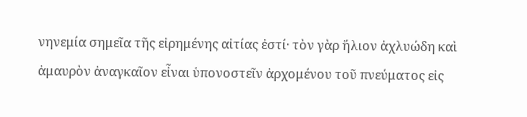νηνεμία σημεῖα τῆς εἰρημένης αἰτίας ἐστί· τὸν γὰρ ἥλιον ἀχλυώδη καὶ ἀμαυρὸν ἀναγκαῖον εἶναι ὑπονοστεῖν ἀρχομένου τοῦ πνεύματος εἰς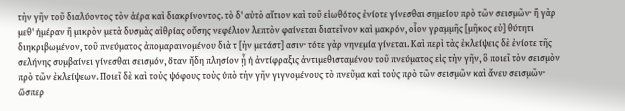τὴν γῆν τοῦ διαλύοντος τὸν ἀέρα καὶ διακρίνοντος. τὸ δ' αὐτὸ αἴτιον καὶ τοῦ εἰωθότος ἐνίοτε γίνεσθαι σημείου πρὸ τῶν σεισμῶν· ἢ γὰρ μεθ' ἡμέραν ἢ μικρὸν μετὰ δυσμὰς αἰθρίας οὔσης νεφέλιον λεπτὸν φαίνεται διατεῖνον καὶ μακρόν, οἷον γραμμῆς [μῆκος εὐ] θύτητι διηκριβωμένον, τοῦ πνεύματος ἀπομαραινομένου διὰ τ [ὴν μετάστ] ασιν· τότε γὰρ νηνεμία γίνεται. Καὶ περὶ τὰς ἐκλείψεις δὲ ἐνίοτε τῆς σελήνης συμβαίνει γίνεσθαι σεισμόν, ὅταν ἤδη πλησίον ᾖ ἡ ἀντίφραξις ἀντιμεθισταμένου τοῦ πνεύματος εἰς τὴν γῆν, ὃ ποιεῖ τὸν σεισμὸν πρὸ τῶν ἐκλείψεων. Ποιεῖ δὲ καὶ τοὺς ψόφους τοὺς ὑπὸ τὴν γῆν γιγνομένους τὸ πνεῦμα καὶ τοὺς πρὸ τῶν σεισμῶν καὶ ἄνευ σεισμῶν· ὥσπερ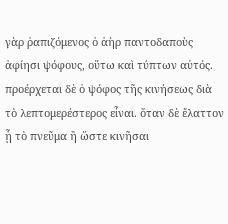γὰρ ῥαπιζόμενος ὁ ἀὴρ παντοδαποὺς ἀφίησι ψόφους, οὕτω καὶ τύπτων αὐτός. προέρχεται δὲ ὁ ψόφος τῆς κινήσεως διὰ τὸ λεπτομερέστερος εἶναι. ὅταν δὲ ἔλαττον ᾖ τὸ πνεῦμα ἢ ὥστε κινῆσαι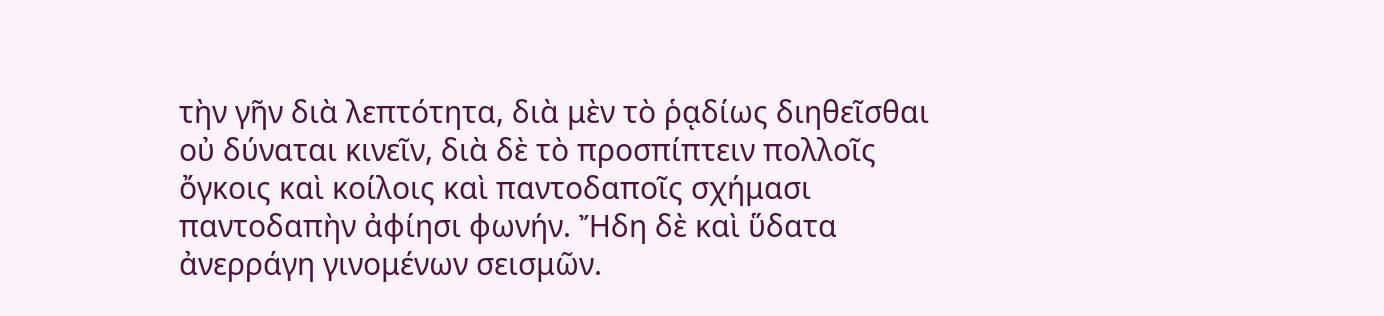τὴν γῆν διὰ λεπτότητα, διὰ μὲν τὸ ῥᾳδίως διηθεῖσθαι οὐ δύναται κινεῖν, διὰ δὲ τὸ προσπίπτειν πολλοῖς ὄγκοις καὶ κοίλοις καὶ παντοδαποῖς σχήμασι παντοδαπὴν ἀφίησι φωνήν. Ἤδη δὲ καὶ ὕδατα ἀνερράγη γινομένων σεισμῶν.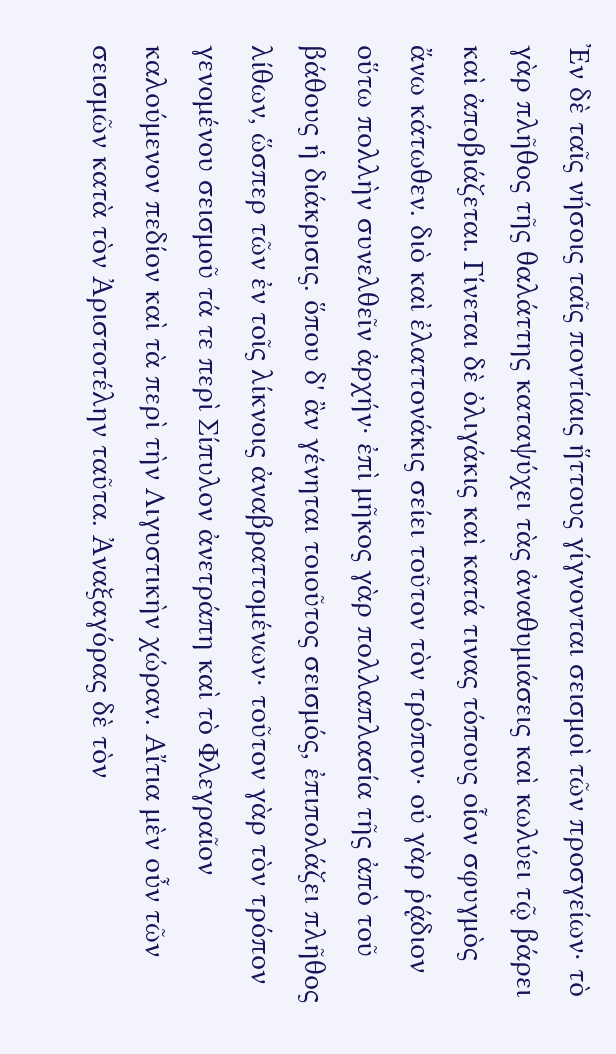Ἐν δὲ ταῖς νήσοις ταῖς ποντίαις ἥττους γίγνονται σεισμοὶ τῶν προσγείων· τὸ γὰρ πλῆθος τῆς θαλάττης καταψύχει τὰς ἀναθυμιάσεις καὶ κωλύει τῷ βάρει καὶ ἀποβιάζεται. Γίνεται δὲ ὀλιγάκις καὶ κατά τινας τόπους οἷον σφυγμὸς ἄνω κάτωθεν. διὸ καὶ ἐλαττονάκις σείει τοῦτον τὸν τρόπον· οὐ γὰρ ῥᾴδιον οὕτω πολλὴν συνελθεῖν ἀρχήν· ἐπὶ μῆκος γὰρ πολλαπλασία τῆς ἀπὸ τοῦ βάθους ἡ διάκρισις. ὅπου δ' ἂν γένηται τοιοῦτος σεισμός, ἐπιπολάζει πλῆθος λίθων, ὥσπερ τῶν ἐν τοῖς λίκνοις ἀναβραττομένων· τοῦτον γὰρ τὸν τρόπον γενομένου σεισμοῦ τά τε περὶ Σίπυλον ἀνετράπη καὶ τὸ Φλεγραῖον καλούμενον πεδίον καὶ τὰ περὶ τὴν Λιγυστικὴν χώραν. Αἴτια μὲν οὖν τῶν σεισμῶν κατὰ τὸν Ἀριστοτέλην ταῦτα. Ἀναξαγόρας δὲ τὸν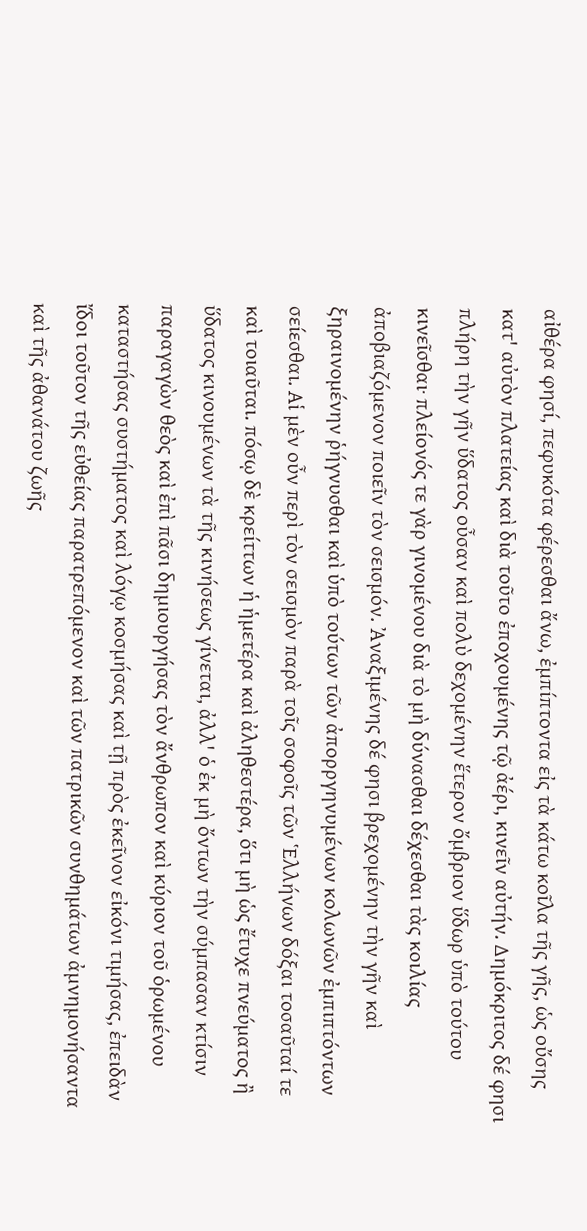αἰθέρα φησί, πεφυκότα φέρεσθαι ἄνω, ἐμπίπτοντα εἰς τὰ κάτω κοῖλα τῆς γῆς, ὡς οὔσης κατ' αὐτὸν πλατείας καὶ διὰ τοῦτο ἐποχουμένης τῷ ἀέρι, κινεῖν αὐτήν. Δημόκριτος δέ φησι πλήρη τὴν γῆν ὕδατος οὖσαν καὶ πολὺ δεχομένην ἕτερον ὄμβριον ὕδωρ ὑπὸ τούτου κινεῖσθαι· πλείονός τε γὰρ γινομένου διὰ τὸ μὴ δύνασθαι δέχεσθαι τὰς κοιλίας ἀποβιαζόμενον ποιεῖν τὸν σεισμόν. Ἀναξιμένης δέ φησι βρεχομένην τὴν γῆν καὶ ξηραινομένην ῥήγνυσθαι καὶ ὑπὸ τούτων τῶν ἀπορργηνυμένων κολωνῶν ἐμπιπτόντων σείεσθαι. Αἱ μὲν οὖν περὶ τὸν σεισμὸν παρὰ τοῖς σοφοῖς τῶν Ἑλλήνων δόξαι τοσαῦταί τε καὶ τοιαῦται. πόσῳ δὲ κρείττων ἡ ἡμετέρα καὶ ἀληθεστέρα, ὅτι μὴ ὡς ἔτυχε πνεύματος ἢ ὕδατος κινουμένων τὰ τῆς κινήσεως γίνεται, ἀλλ' ὁ ἐκ μὴ ὄντων τὴν σύμπασαν κτίσιν παραγαγὼν θεὸς καὶ ἐπὶ πᾶσι δημιουργήσας τὸν ἄνθρωπον καὶ κύριον τοῦ ὁρωμένου καταστήσας συστήματος καὶ λόγῳ κοσμήσας καὶ τῇ πρὸς ἐκεῖνον εἰκόνι τιμήσας, ἐπειδὰν ἴδοι τοῦτον τῆς εὐθείας παρατρεπόμενον καὶ τῶν πατρικῶν συνθημάτων ἀμνημονήσαντα καὶ τῆς ἀθανάτου ζωῆς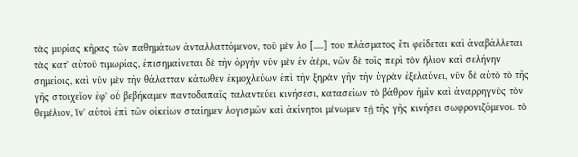τὰς μυρίας κῆρας τῶν παθημάτων ἀνταλλαττόμενον, τοῦ μὲν λο [.....] του πλάσματος ἔτι φείδεται καὶ ἀναβάλλεται τὰς κατ' αὐτοῦ τιμωρίας, ἐπισημαίνεται δὲ τὴν ὀργὴν νῦν μὲν ἐν ἀέρι, νῶν δὲ τοῖς περὶ τὸν ἥλιον καὶ σελήνην σημείοις, καὶ νῦν μὲν τὴν θάλατταν κάτωθεν ἐκμοχλεύων ἐπὶ τὴν ξηρὰν γῆν τὴν ὑγρὰν ἐξελαύνει, νῦν δὲ αὐτὸ τὸ τῆς γῆς στοιχεῖον ἐφ' οὗ βεβήκαμεν παντοδαπαῖς ταλαντεύει κινήσεσι, κατασείων τὸ βάθρον ἡμῖν καὶ ἀναρρηγνὺς τὸν θεμέλιον, ἵν' αὐτοὶ ἐπὶ τῶν οἰκείων σταίημεν λογισμῶν καὶ ἀκίνητοι μένωμεν τῇ τῆς γῆς κινήσει σωφρονιζόμενοι. τὸ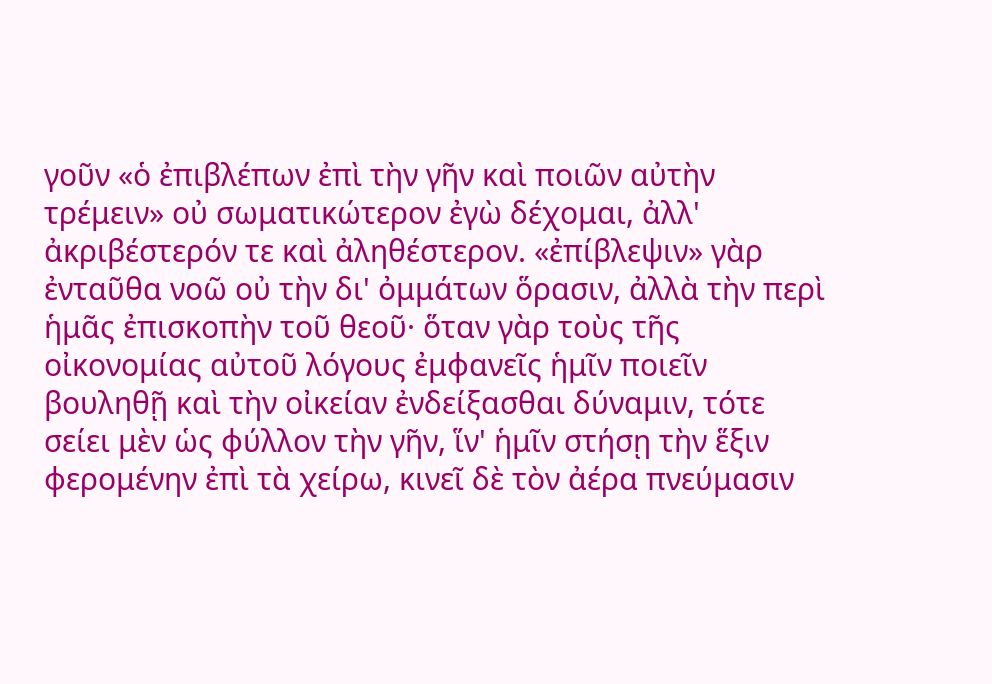γοῦν «ὁ ἐπιβλέπων ἐπὶ τὴν γῆν καὶ ποιῶν αὐτὴν τρέμειν» οὐ σωματικώτερον ἐγὼ δέχομαι, ἀλλ' ἀκριβέστερόν τε καὶ ἀληθέστερον. «ἐπίβλεψιν» γὰρ ἐνταῦθα νοῶ οὐ τὴν δι' ὀμμάτων ὅρασιν, ἀλλὰ τὴν περὶ ἡμᾶς ἐπισκοπὴν τοῦ θεοῦ· ὅταν γὰρ τοὺς τῆς οἰκονομίας αὐτοῦ λόγους ἐμφανεῖς ἡμῖν ποιεῖν βουληθῇ καὶ τὴν οἰκείαν ἐνδείξασθαι δύναμιν, τότε σείει μὲν ὡς φύλλον τὴν γῆν, ἵν' ἡμῖν στήσῃ τὴν ἕξιν φερομένην ἐπὶ τὰ χείρω, κινεῖ δὲ τὸν ἀέρα πνεύμασιν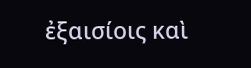ἐξαισίοις καὶ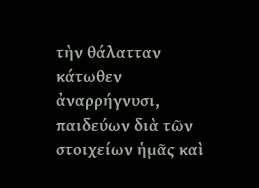τὴν θάλατταν κάτωθεν ἀναρρήγνυσι, παιδεύων διὰ τῶν στοιχείων ἡμᾶς καὶ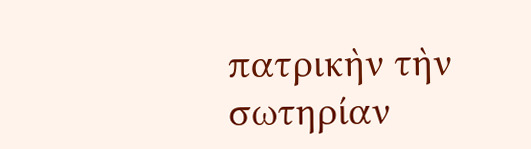πατρικὴν τὴν σωτηρίαν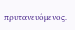πρυτανευόμενος.